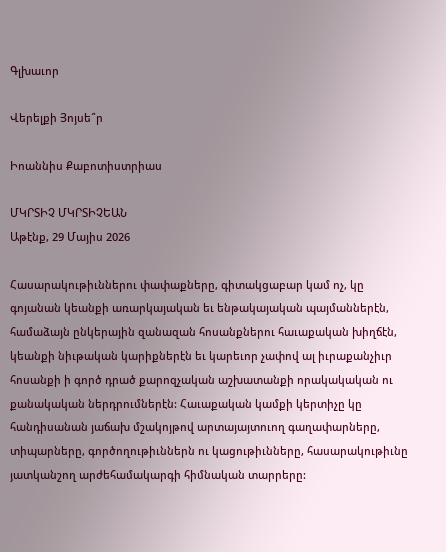Գլխաւոր

Վերելքի Յոյսե՞ր

Իոաննիս Քաբոտիստրիաս

ՄԿՐՏԻՉ ՄԿՐՏԻՉԵԱՆ
Աթէնք, 29 Մայիս 2026

Հասարակութիւններու փափաքները, գիտակցաբար կամ ոչ, կը գոյանան կեանքի առարկայական եւ ենթակայական պայմաններէն, համաձայն ընկերային զանազան հոսանքներու հաւաքական խիղճէն, կեանքի նիւթական կարիքներէն եւ կարեւոր չափով ալ իւրաքանչիւր հոսանքի ի գործ դրած քարոզչական աշխատանքի որակակական ու քանակական ներդրումներէն: Հաւաքական կամքի կերտիչը կը հանդիսանան յաճախ մշակոյթով արտայայտուող գաղափարները, տիպարները, գործողութիւններն ու կացութիւնները, հասարակութիւնը յատկանշող արժեհամակարգի հիմնական տարրերը: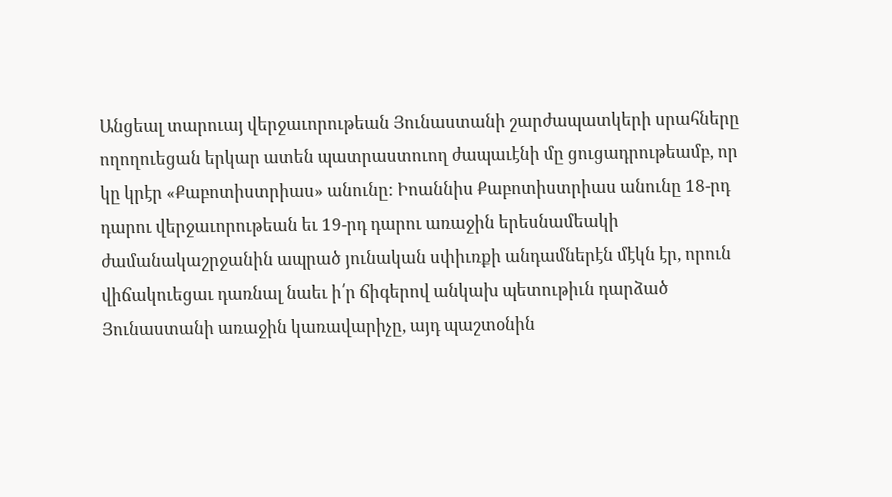Անցեալ տարուայ վերջաւորութեան Յունաստանի շարժապատկերի սրահները ողողուեցան երկար ատեն պատրաստուող ժապաւէնի մը ցուցադրութեամբ, որ կը կրէր «Քաբոտիստրիաս» անունը: Իոաննիս Քաբոտիստրիաս անունը 18-րդ դարու վերջաւորութեան եւ 19-րդ դարու առաջին երեսնամեակի ժամանակաշրջանին ապրած յունական սփիւռքի անդամներէն մէկն էր, որուն վիճակուեցաւ դառնալ նաեւ ի՛ր ճիգերով անկախ պետութիւն դարձած Յունաստանի առաջին կառավարիչը, այդ պաշտօնին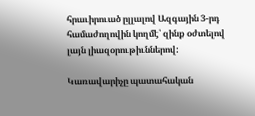հրաւիրուած ըլլալով Ազգային 3-րդ համաժողովին կողմէ՝ զինք օժտելով լայն լիազօրութիւններով:

Կառավարիչը պատահական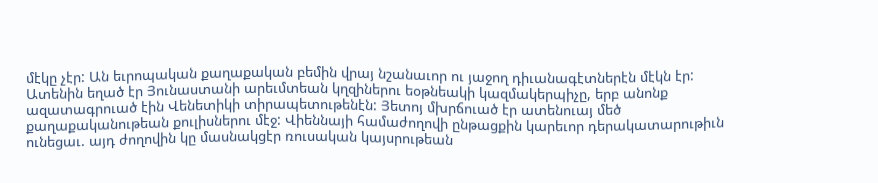մէկը չէր: Ան եւրոպական քաղաքական բեմին վրայ նշանաւոր ու յաջող դիւանագէտներէն մէկն էր: Ատենին եղած էր Յունաստանի արեւմտեան կղզիներու եօթնեակի կազմակերպիչը, երբ անոնք ազատագրուած էին Վենետիկի տիրապետութենէն: Յետոյ մխրճուած էր ատենուայ մեծ քաղաքականութեան քուլիսներու մէջ: Վիեննայի համաժողովի ընթացքին կարեւոր դերակատարութիւն ունեցաւ. այդ ժողովին կը մասնակցէր ռուսական կայսրութեան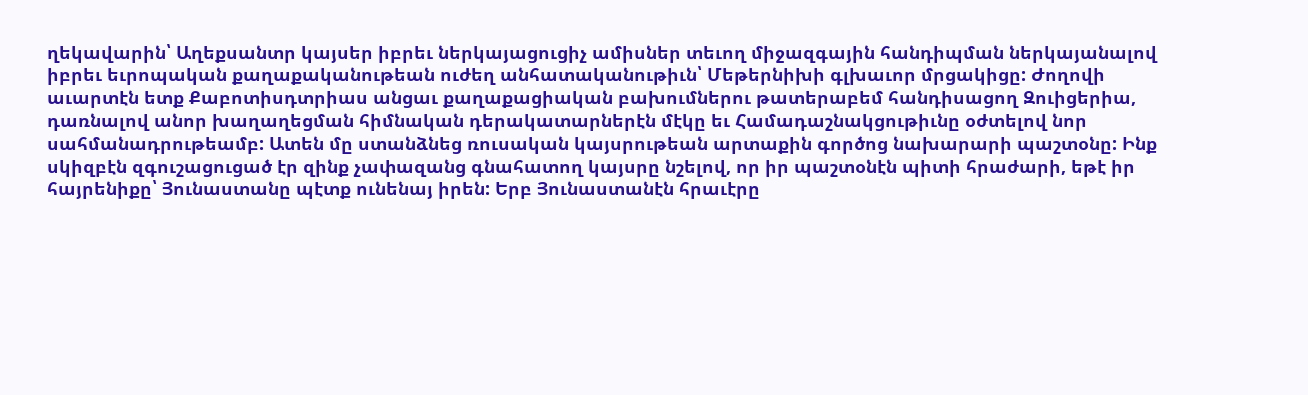ղեկավարին՝ Աղեքսանտր կայսեր իբրեւ ներկայացուցիչ ամիսներ տեւող միջազգային հանդիպման ներկայանալով իբրեւ եւրոպական քաղաքականութեան ուժեղ անհատականութիւն՝ Մեթերնիխի գլխաւոր մրցակիցը: Ժողովի աւարտէն ետք Քաբոտիսդտրիաս անցաւ քաղաքացիական բախումներու թատերաբեմ հանդիսացող Զուիցերիա, դառնալով անոր խաղաղեցման հիմնական դերակատարներէն մէկը եւ Համադաշնակցութիւնը օժտելով նոր սահմանադրութեամբ: Ատեն մը ստանձնեց ռուսական կայսրութեան արտաքին գործոց նախարարի պաշտօնը: Ինք սկիզբէն զգուշացուցած էր զինք չափազանց գնահատող կայսրը նշելով, որ իր պաշտօնէն պիտի հրաժարի, եթէ իր հայրենիքը՝ Յունաստանը պէտք ունենայ իրեն: Երբ Յունաստանէն հրաւէրը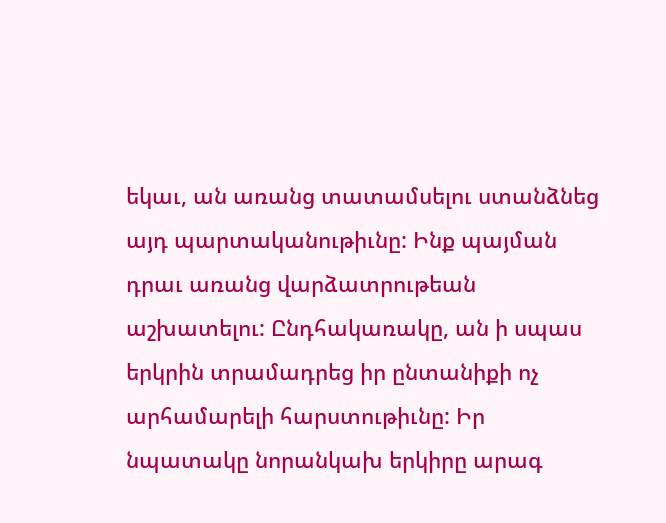եկաւ, ան առանց տատամսելու ստանձնեց այդ պարտականութիւնը: Ինք պայման դրաւ առանց վարձատրութեան աշխատելու: Ընդհակառակը, ան ի սպաս երկրին տրամադրեց իր ընտանիքի ոչ արհամարելի հարստութիւնը: Իր նպատակը նորանկախ երկիրը արագ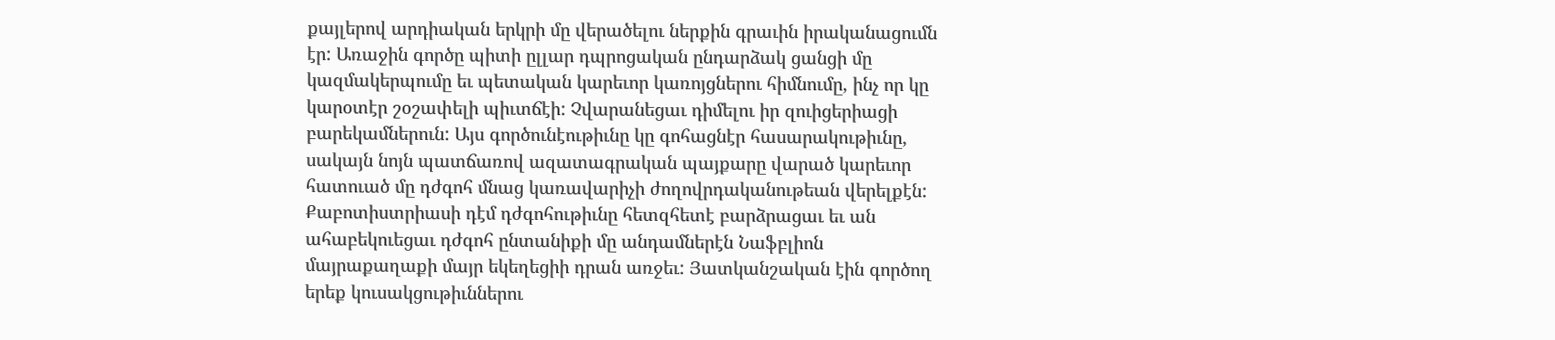քայլերով արդիական երկրի մը վերածելու ներքին գրաւին իրականացումն էր: Առաջին գործը պիտի ըլլար դպրոցական ընդարձակ ցանցի մը կազմակերպումը եւ պետական կարեւոր կառոյցներու հիմնումը, ինչ որ կը կարօտէր շօշափելի պիւտճէի: Չվարանեցաւ դիմելու իր զուիցերիացի բարեկամներուն: Այս գործունէութիւնը կը գոհացնէր հասարակութիւնը, սակայն նոյն պատճառով ազատագրական պայքարը վարած կարեւոր հատուած մը դժգոհ մնաց կառավարիչի ժողովրդականութեան վերելքէն: Քաբոտիստրիասի դէմ դժգոհութիւնը հետզհետէ բարձրացաւ եւ ան ահաբեկուեցաւ դժգոհ ընտանիքի մը անդամներէն Նաֆբլիոն մայրաքաղաքի մայր եկեղեցիի դրան առջեւ: Յատկանշական էին գործող երեք կուսակցութիւններու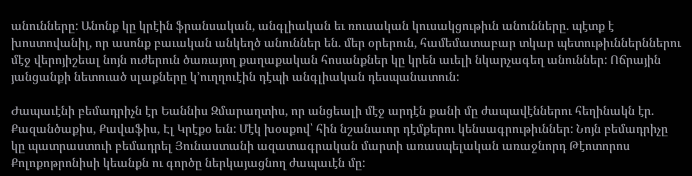անունները: Անոնք կը կրէին ֆրանսական, անգլիական եւ ռուսական կուսակցութիւն անունները. պէտք է խոստովանիլ, որ ասոնք բաւական անկեղծ անուններ են. մեր օրերուն, համեմատաբար տկար պետութիւններններու մէջ վերոյիշեալ նոյն ուժերուն ծառայող քաղաքական հոսանքներ կը կրեն աւելի նկարչագեղ անուններ: Ոճրային յանցանքի նետուած սլաքները կ’ուղղուէին դէպի անգլիական դեսպանատուն:

Ժապաւէնի բեմադրիչն էր Եաննիս Զմարաղտիս, որ անցեալի մէջ արդէն քանի մը ժապավէններու հեղինակն էր. Քազանծաքիս, Քավաֆիս, Էլ Կրէքօ եւն: Մէկ խօսքով՝ հին նշանաւոր դէմքերու կենսագրութիւններ: Նոյն բեմադրիչը կը պատրաստուի բեմադրել Յունաստանի ազատագրական մարտի առասպելական առաջնորդ Թէոտորոս Քոլոքոթրոնիսի կեանքն ու գործը ներկայացնող ժապաւէն մը: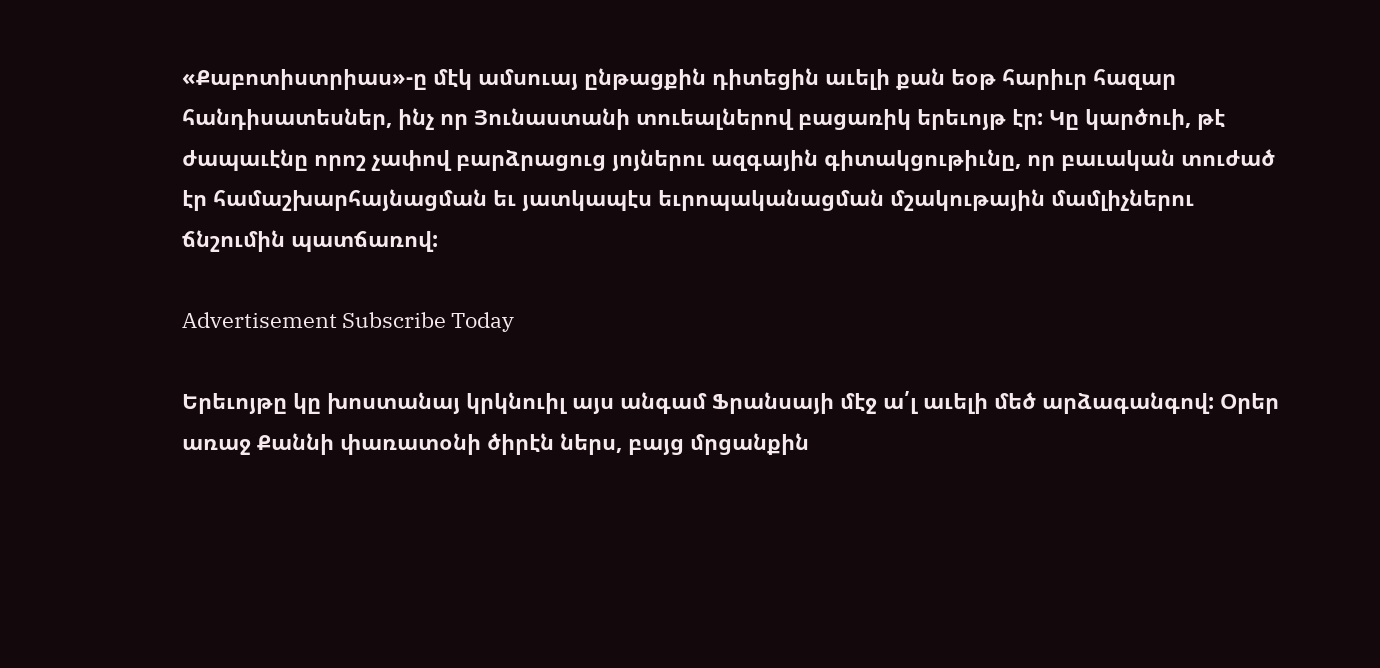«Քաբոտիստրիաս»-ը մէկ ամսուայ ընթացքին դիտեցին աւելի քան եօթ հարիւր հազար հանդիսատեսներ, ինչ որ Յունաստանի տուեալներով բացառիկ երեւոյթ էր: Կը կարծուի, թէ ժապաւէնը որոշ չափով բարձրացուց յոյներու ազգային գիտակցութիւնը, որ բաւական տուժած էր համաշխարհայնացման եւ յատկապէս եւրոպականացման մշակութային մամլիչներու ճնշումին պատճառով:

Advertisement Subscribe Today

Երեւոյթը կը խոստանայ կրկնուիլ այս անգամ Ֆրանսայի մէջ ա՛լ աւելի մեծ արձագանգով: Օրեր առաջ Քաննի փառատօնի ծիրէն ներս, բայց մրցանքին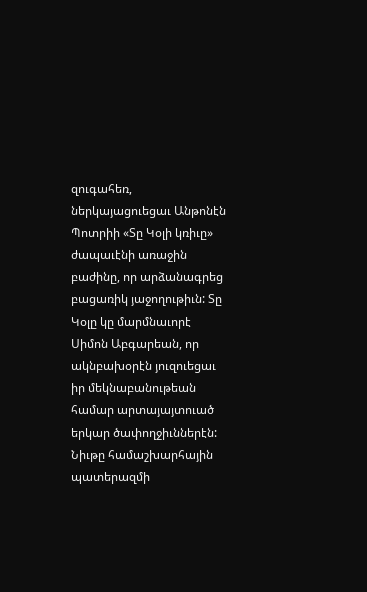զուգահեռ, ներկայացուեցաւ Անթոնէն Պոտրիի «Տը Կօլի կռիւը» ժապաւէնի առաջին բաժինը, որ արձանագրեց բացառիկ յաջողութիւն: Տը Կօլը կը մարմնաւորէ Սիմոն Աբգարեան, որ ակնբախօրէն յուզուեցաւ իր մեկնաբանութեան համար արտայայտուած երկար ծափողջիւններէն: Նիւթը համաշխարհային պատերազմի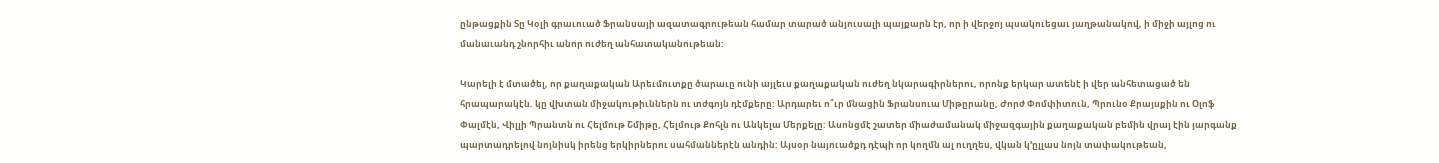ընթացքին Տը Կօլի գրաւուած Ֆրանսայի ազատագրութեան համար տարած անյուսալի պայքարն էր, որ ի վերջոյ պսակուեցաւ յաղթանակով, ի միջի այլոց ու մանաւանդ շնորհիւ անոր ուժեղ անհատականութեան:

Կարելի է մտածել, որ քաղաքական Արեւմուտքը ծարաւը ունի այլեւս քաղաքական ուժեղ նկարագիրներու, որոնք երկար ատենէ ի վեր անհետացած են հրապարակէն. կը վխտան միջակութիւններն ու տժգոյն դէմքերը: Արդարեւ ո՞ւր մնացին Ֆրանսուա Միթըրանը, Ժորժ Փոմփիտուն, Պրունօ Քրայսքին ու Օլոֆ Փալմէն, Վիլլի Պրանտն ու Հելմութ Շմիթը, Հելմութ Քոհլն ու Անկելա Մերքելը: Ասոնցմէ շատեր միաժամանակ միջազգային քաղաքական բեմին վրայ էին յարգանք պարտադրելով նոյնիսկ իրենց երկիրներու սահմաններէն անդին: Այսօր նայուածքդ դէպի որ կողմն ալ ուղղես, վկան կ’ըլլաս նոյն տափակութեան,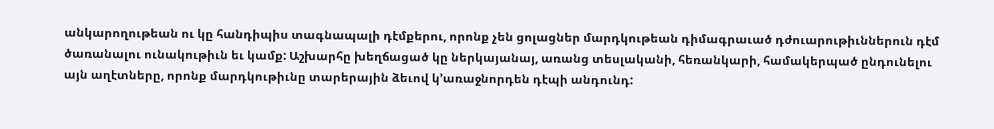անկարողութեան ու կը հանդիպիս տագնապալի դէմքերու, որոնք չեն ցոլացներ մարդկութեան դիմագրաւած դժուարութիւններուն դէմ ծառանալու ունակութիւն եւ կամք: Աշխարհը խեղճացած կը ներկայանայ, առանց տեսլականի, հեռանկարի, համակերպած ընդունելու այն աղէտները, որոնք մարդկութիւնը տարերային ձեւով կ’առաջնորդեն դէպի անդունդ: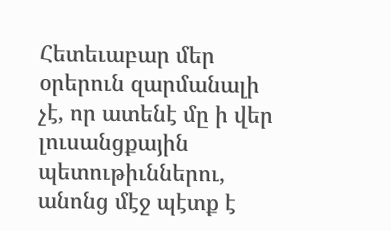Հետեւաբար մեր օրերուն զարմանալի չէ, որ ատենէ մը ի վեր լուսանցքային պետութիւններու, անոնց մէջ պէտք է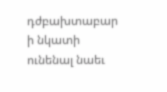դժբախտաբար ի նկատի ունենալ նաեւ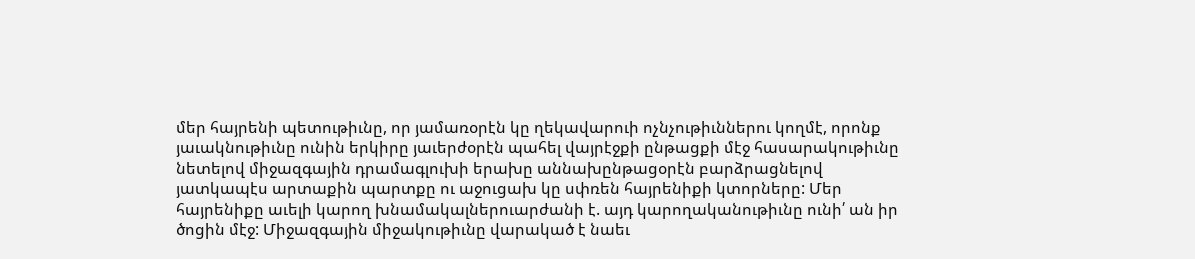մեր հայրենի պետութիւնը, որ յամառօրէն կը ղեկավարուի ոչնչութիւններու կողմէ, որոնք յաւակնութիւնը ունին երկիրը յաւերժօրէն պահել վայրէջքի ընթացքի մէջ հասարակութիւնը նետելով միջազգային դրամագլուխի երախը աննախընթացօրէն բարձրացնելով յատկապէս արտաքին պարտքը ու աջուցախ կը սփռեն հայրենիքի կտորները: Մեր հայրենիքը աւելի կարող խնամակալներուարժանի է. այդ կարողականութիւնը ունի՛ ան իր ծոցին մէջ: Միջազգային միջակութիւնը վարակած է նաեւ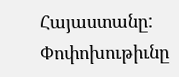Հայաստանը: Փոփոխութիւնը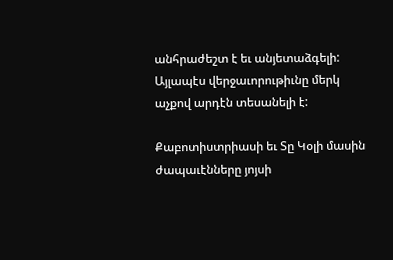անհրաժեշտ է եւ անյետաձգելի: Այլապէս վերջաւորութիւնը մերկ աչքով արդէն տեսանելի է:

Քաբոտիստրիասի եւ Տը Կօլի մասին ժապաւէնները յոյսի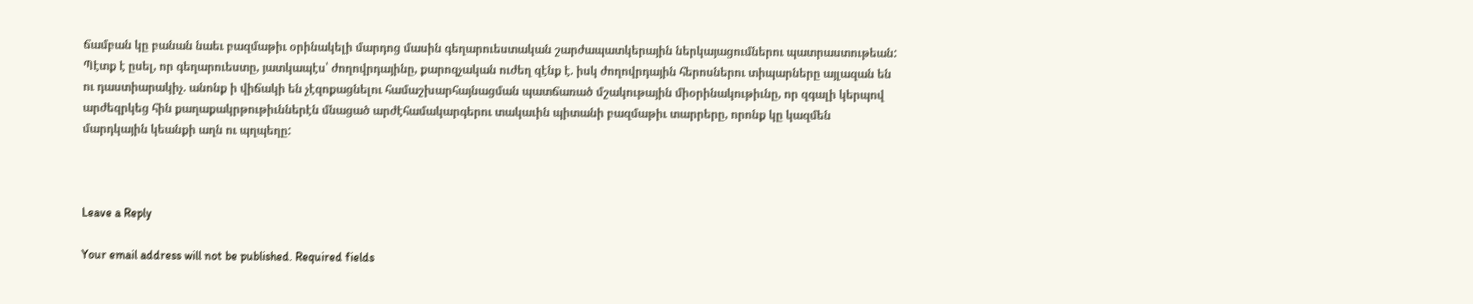ճամբան կը բանան նաեւ բազմաթիւ օրինակելի մարդոց մասին գեղարուեստական շարժապատկերային ներկայացումներու պատրաստութեան: Պէտք է ըսել, որ գեղարուեստը, յատկապէս՝ ժողովրդայինը, քարոզչական ուժեղ զէնք է. իսկ ժողովրդային հերոսներու տիպարները այլազան են ու դաստիարակիչ. անոնք ի վիճակի են չէզոքացնելու համաշխարհայնացման պատճառած մշակութային միօրինակութիւնը, որ զգալի կերպով արժեզրկեց հին քաղաքակրթութիւններէն մնացած արժէհամակարգերու տակաւին պիտանի բազմաթիւ տարրերը, որոնք կը կազմեն մարդկային կեանքի աղն ու պղպեղը:



Leave a Reply

Your email address will not be published. Required fields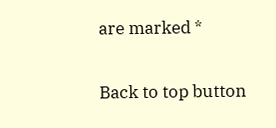are marked *

Back to top button